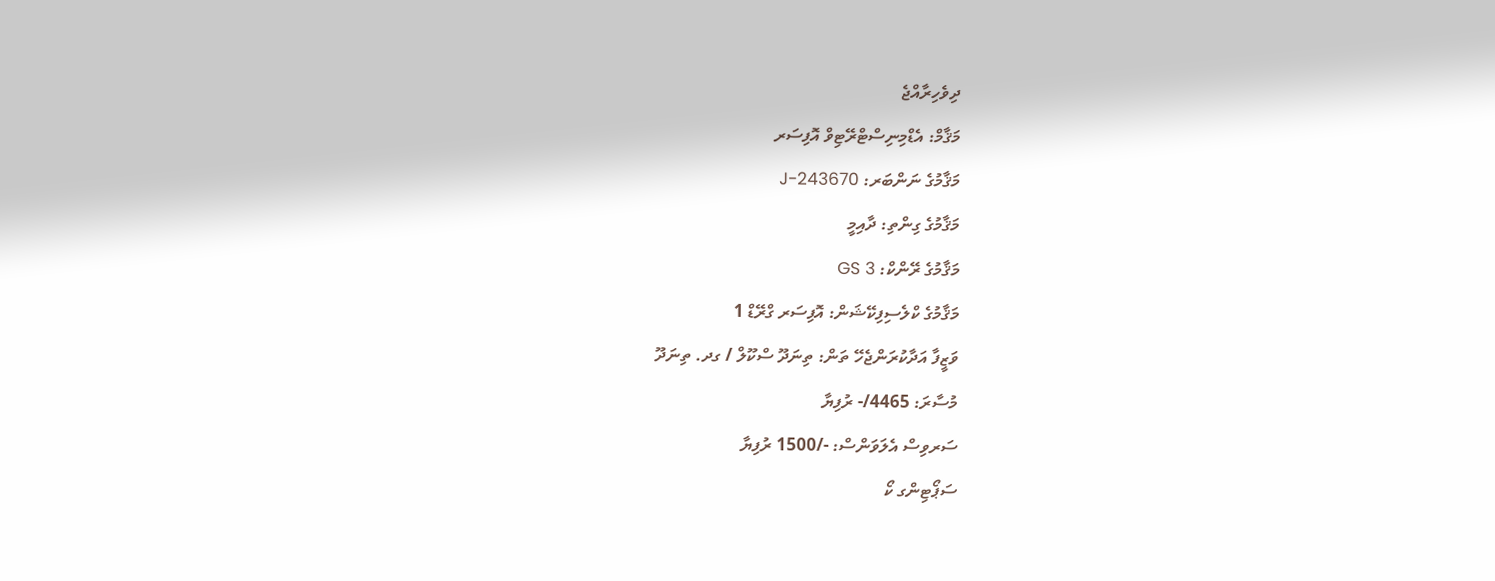ދިވެހިރާއްޖެ
މަޤާމް: އެޑްމިނިސްޓްރޭޓިވް އޮފިސަރ
މަޤާމުގެ ނަންބަރ: J-243670
މަޤާމުގެ ގިންތި: ދާއިމީ
މަޤާމުގެ ރޭންކް: GS 3
މަޤާމުގެ ކްލެސިފިކޭޝަން: އޮފިސަރ ގްރޭޑް 1
ވަޒީފާ އަދާކުރަންޖެހޭ ތަން: ތިނަދޫ ސްކޫލް / ގދ. ތިނަދޫ
މުސާރަ: 4465/- ރުފިޔާ
ސަރވިސް އެލަވަންސް: -/1500 ރުފިޔާ
ސަޕޯޓިންގ ކޯ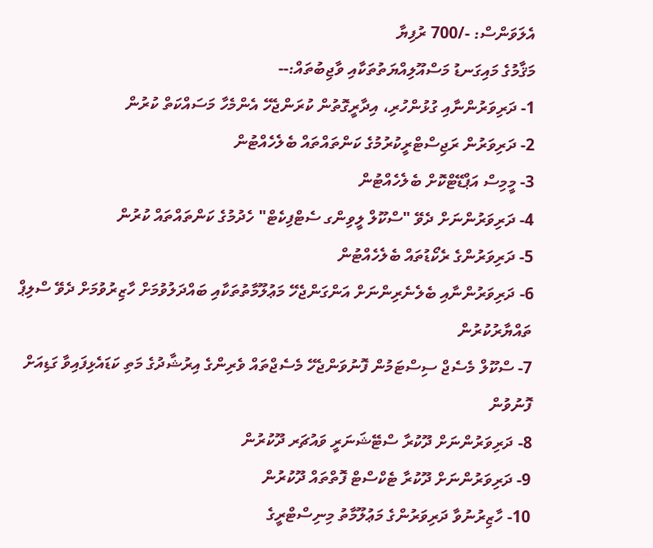އެލަވަންސް: -/700 ރުފިޔާ
މަޤާމުގެ މައިގަނޑު މަސްއޫލިއްޔަތުތަކާއި ވާޖިބުތައް:--
1- ދަރިވަރުންނާއި ގުޅުންހުރި، އިދާރީގޮތުން ކުރަންޖެހޭ އެންމެހާ މަސައްކަތް ކުރުން
2- ދަރިވަރުން ރަޖިސްޓްރީކުރުމުގެ ކަންތައްތައް ބެލެހެއްޓުން
3- މީމިސް އަޕްޑޭޓްކޮށް ބެލެހެއްޓުން
4- ދަރިވަރުންނަށް ދެވޭ "ސްކޫލް ލީވިންގ ސެޓްފިކެޓް" ހެދުމުގެ ކަންތައްތައް ކުރުން
5- ދަރިވަރުންގެ ރެކޯޑުތައް ބެލެހެއްޓުން
6- ދަރިވަރުންނާއި ބެލެނެރިންނަށް އަންގަންޖެހޭ މަޢުލޫމާތުތަކާއި ބައްދަލުވުމަށް ހާޒިރުވުމަށް ދެވޭ ސްލިޕް ތައްޔާރުކުރުން
7- ސްކޫލް މެސެޖް ސިސްޓަމުން ފޮނުވަންޖެހޭ މެސެޖްތައް ވެރިންގެ އިރުޝާދުގެ މަތި ކަޑައެޅިފައިވާ ގަޑިއަށް ފޮނުވުން
8- ދަރިވަރުންނަށް ދޫކުރާ ސްޓޭޝަނަރީ ވައުޗަރ ދޫކުރުން
9- ދަރިވަރުންނަށް ދޫކުރާ ޓެކްސްޓް ފޮތްތައް ދޫކުރުން
10- ހާޒިރުނުވާ ދަރިވަރުންގެ މަޢުލޫމާތު މިނިސްޓްރީގެ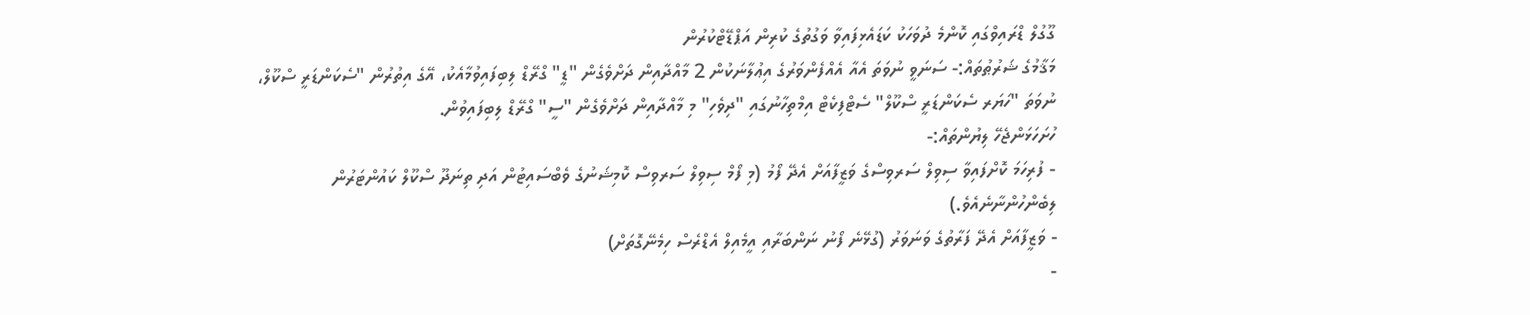ގޫގުލް ޑްރައިވްގައި ކޮންމެ ދުވަހަކު ކަޑައެޅިފައިވާ ވަގުތުގެ ކުރިން އަޕްޑޭޓްކުރުން
މަޤާމުގެ ޝަރުޠުތައް:- ސަނަވީ ނުވަތަ އެއާ އެއްފެންވަރުގެ އިޢުލާނަކުން 2 މާއްދާއިން ދަށްވެގެން "ޑީ" ގްރޭޑް ލިބިފައިވުމާއެކު، އޭގެ އިތުރުން "ސެކަންޑަރީ ސްކޫލް، ނުވަތަ "ހަޔަރ ސެކަންޑަރީ ސްކޫލް" ސެޓްފިކެޓް އިމްތިހާނުގައި "ދިވެހި" މި މާއްދާއިން ދަށްވެގެން "ސީ" ގްރޭޑް ލިބިފައިވުން.
ހުށަހަޅަންޖެހޭ ލިޔުންތައް:-
- ފުރިހަމަ ކޮށްފައިވާ ސިވިލް ސަރވިސްގެ ވަޒީފާއަށް އެދޭ ފޯމު (މި ފޯމް ސިވިލް ސަރވިސް ކޮމިޝަނުގެ ވެބްސައިޓުން އަދި ތިނަދޫ ސްކޫލް ކައުންޓަރުން ލިބެންހުންނާނެއެވެ.)
- ވަޒީފާއަށް އެދޭ ފަރާތުގެ ވަނަވަރު (ގުޅޭނެ ފޯނު ނަންބަރާއި އީމެއިލް އެޑްރެސް ހިމެނޭގޮތަށް)
-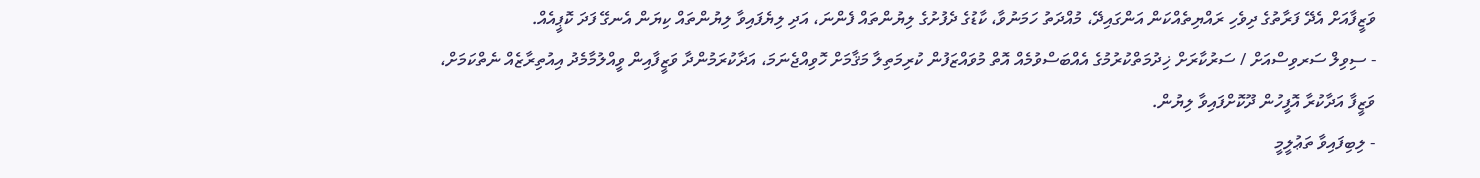ވަޒީފާއަށް އެދޭ ފަރާތުގެ ދިވެހި ރައްޔިތެއްކަން އަންގައިދޭ، މުއްދަތު ހަމަނުވާ، ކާޑުގެ ދެފުށުގެ ލިޔުންތައް ފެންނަ، އަދި ލިޔެފައިވާ ލިޔުންތައް ކިޔަން އެނގޭ ފަދަ ކޮޕީއެއް.
- ސިވިލް ސަރވިސްއަށް / ސަރުކާރަށް ޚިދުމަތްކުރުމުގެ އެއްބަސްވުމެއް އޮތް މުވައްޒަފުން ކުރިމަތިލާ މަޤާމަށް ހޮވިއްޖެނަމަ، އަދާކުރަމުންދާ ވަޒީފާއިން ވީއްލުމާމެދު އިއުތިރާޒެއް ނެތްކަމަށް، ވަޒީފާ އަދާކުރާ އޮފީހުން ދޫކޮށްފައިވާ ލިޔުން.
- ލިބިފައިވާ ތަޢުލީމީ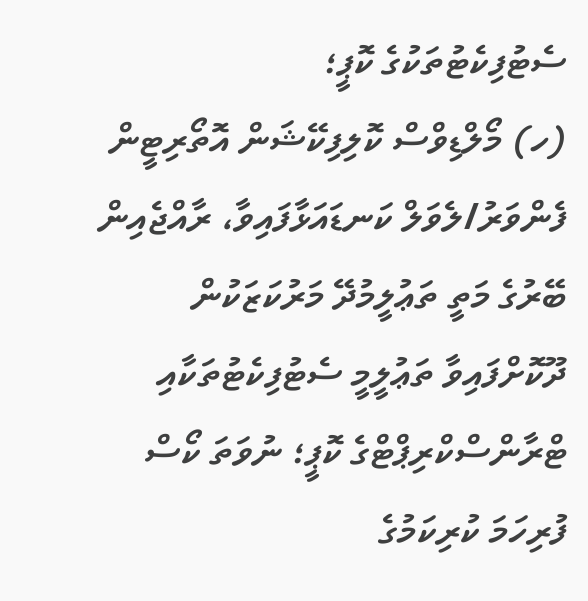ސެޓުފިކެޓުތަކުގެ ކޮޕީ؛
(ހ) މޯލްޑިވްސް ކޮލިފިކޭޝަން އޮތޯރިޓީން ފެންވަރު/ލެވަލް ކަނޑައަޅާފައިވާ، ރާއްޖެއިން ބޭރުގެ މަތީ ތަޢުލީމުދޭ މަރުކަޒަކުން ދޫކޮށްފައިވާ ތަޢުލީމީ ސެޓުފިކެޓުތަކާއި ޓްރާންސްކްރިޕްޓްގެ ކޮޕީ؛ ނުވަތަ ކޯސް ފުރިހަމަ ކުރިކަމުގެ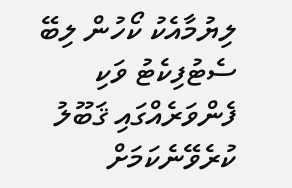ލިޔުމާއެކު ކޯހުން ލިބޭ ސެޓުފިކެޓު ވަކި ފެންވަރެއްގައި ޤަބޫލު ކުރެވޭނެކަމަށް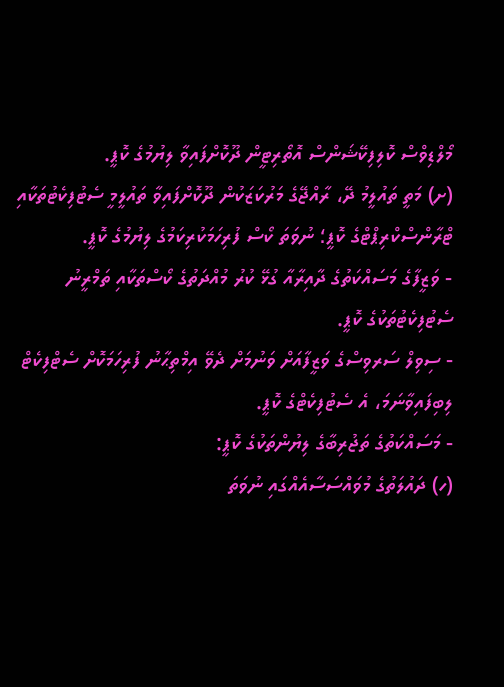މޯލްޑިވްސް ކޮލިފިކޭޝަންސް އޮތޯރިޓީން ދޫކޮށްފައިވާ ލިޔުމުގެ ކޮޕީ.
(ށ) މަތީ ތައުލީމު ދޭ، ރާއްޖޭގެ މަރުކަޒަކުން ދޫކޮށްފައިވާ ތައުލީމީ ސެޓުފިކެޓުތަކާއި ޓްރާންސްކްރިޕްޓްގެ ކޮޕީ؛ ނުވަތަ ކޯސް ފުރިހަމަކުރިކަމުގެ ލިޔުމުގެ ކޮޕީ.
- ވަޒީފާގެ މަސައްކަތުގެ ދާއިރާއާ ގުޅޭ ކުރު މުއްދަތުގެ ކޯސްތަކާއި ތަމްރީނު ސެޓުފިކެޓުތަކުގެ ކޮޕީ.
- ސިވިލް ސަރވިސްގެ ވަޒީފާއަށް ވަނުމަށް ދެވޭ އިމްތިޙާނު ފުރިހަމަކޮށް ސެޓްފިކެޓް ލިބިފައިވާނަމަ، އެ ސެޓުފިކެޓްގެ ކޮޕީ.
- މަސައްކަތުގެ ތަޖުރިބާގެ ލިޔުންތަކުގެ ކޮޕީ:
(ހ) ދައުލަތުގެ މުވައްސަސާއެއްގައި ނުވަތަ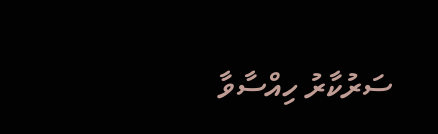ސަރުކާރު ހިއްސާވާ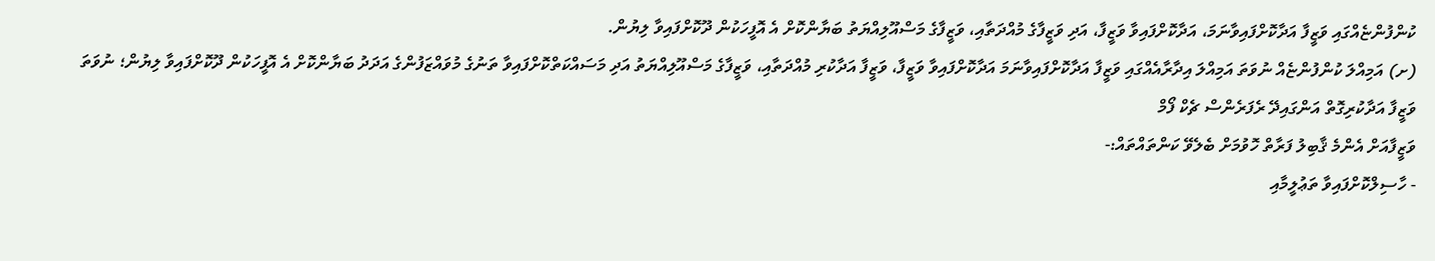ކުންފުންޏެއްގައި ވަޒީފާ އަދާކޮށްފައިވާނަމަ، އަދާކޮށްފައިވާ ވަޒީފާ، އަދި ވަޒީފާގެ މުއްދަތާއި، ވަޒީފާގެ މަސްއޫލިއްޔަތު ބަޔާންކޮށް އެ އޮފީހަކުން ދޫކޮށްފައިވާ ލިޔުން.
(ށ) އަމިއްލަ ކުންފުންޏެއް ނުވަތަ އަމިއްލަ އިދާރާއެއްގައި ވަޒީފާ އަދާކޮށްފައިވާނަމަ އަދާކޮށްފައިވާ ވަޒީފާ، ވަޒީފާ އަދާކުރި މުއްދަތާއި، ވަޒީފާގެ މަސްއޫލިއްޔަތު އަދި މަސައްކަތްކޮށްފައިވާ ތަނުގެ މުވައްޒަފުންގެ އަދަދު ބަޔާންކޮށް އެ އޮފީހަކުން ދޫކޮށްފައިވާ ލިޔުން؛ ނުވަތަ ވަޒީފާ އަދާކުރިގޮތް އަންގައިދޭ ރެފަރެންސް ޗެކް ފޯމް
ވަޒީފާއަށް އެންމެ ޤާބިލު ފަރާތް ހޮވުމަށް ބެލެވޭ ކަންތައްތައް:-
- ހާސިލްކޮށްފައިވާ ތަޢުލީމާއި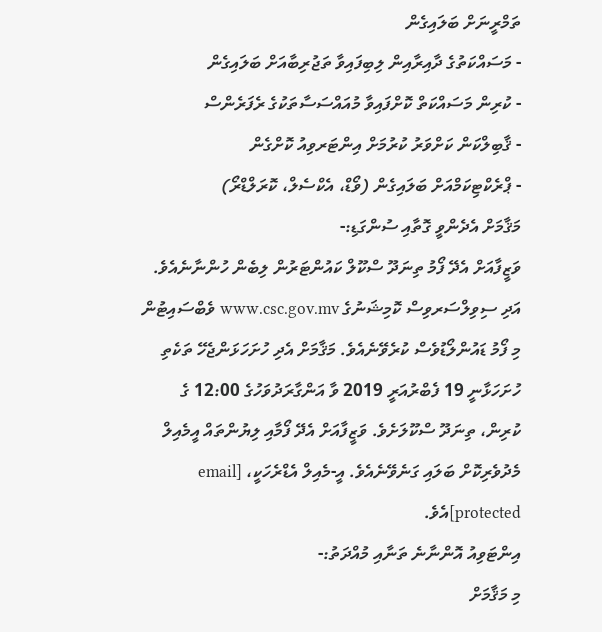ތަމްރީނަށް ބަލައިގެން
- މަސައްކަތުގެ ދާއިރާއިން ލިބިފައިވާ ތަޖުރިބާއަށް ބަލައިގެން
- ކުރިން މަސައްކަތް ކޮށްފައިވާ މުއައްސަސާތަކުގެ ރެފަރެންސް
- ޤާބިލްކަން ކަށްވަރު ކުރުމަށް އިންޓަރވިއު ކޮށްގެން
- ޕްރެކްޓިކަމްއަށް ބަލައިގެން (ވޯޑް، އެކްސެލް، ކޮރަލްޑްރޯ)
މަޤާމަށް އެދެންވީ ގޮތާއި ސުންގަޑި:-
ވަޒީފާއަށް އެދޭ ފޯމު ތިނަދޫ ސްކޫލް ކައުންޓަރުން ލިބެން ހުންނާނެއެވެ. އަދި ސިވިލްސަރވިސް ކޮމިޝަނުގެ www.csc.gov.mv ވެބްސައިޓުން މި ފޯމު ޑައުންލޯޑުވެސް ކުރެވޭނެއެވެ. މަޤާމަށް އެދި ހުށަހަޅަންޖެހޭ ތަކެތި ހުށަހަޅާނީ 19 ފެބްރުއަރީ 2019 ވާ އަންގާރަދުވަހުގެ 12:00 ގެ ކުރިން، ތިނަދޫ ސްކޫލަށެވެ. ވަޒީފާއަށް އެދޭ ފޯމާއި ލިޔުންތައް އީމެއިލް މެދުވެރިކޮށް ބަލައި ގަނެވޭނެއެވެ. އީ-މެއިލް އެޑްރެހަކީ، [email protected]އެވެ.
އިންޓަވިއު އޮންނާނެ ތަނާއި މުއްދަތު:-
މި މަޤާމަށް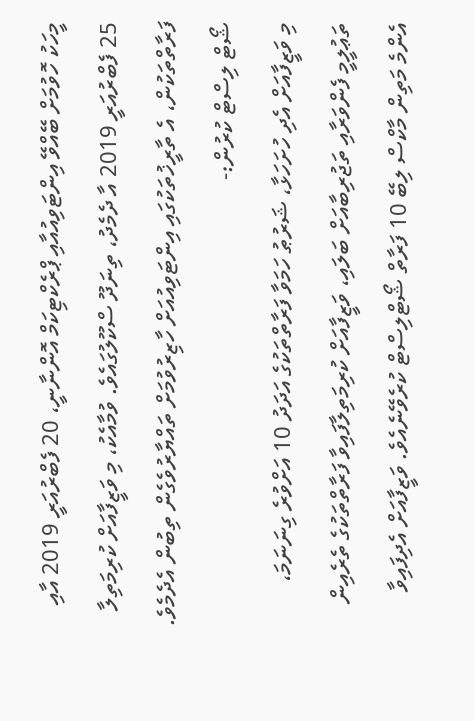މީހަކު ހޮވުމަށް ބޭއްވޭ އިންޓަވިއުއާއި ޕްރެކްޓިކަމް އޮންނާނީ، 20 ފެބްރުއަރީ 2019 އާއި 25 ފެބްރުއަރީ 2019 އާ ދެމެދު، ތިނަދޫ ސްކޫލުގައެވެ. ވުމާއެކު، މި ވަޒީފާއަށް ކުރިމަތިލާ ފަރާތްތަކުން، އެ ތާރީޚުތަކުގައި އިންޓަވިއުއަށް ހާޒިރުވުމަށް ތައްޔާރުވެގެން ތިބުން އެދެމެވެ.
ޝޯޓް ލިސްޓް ކުރުން:-
މި ވަޒީފާއަށް އެދި ހުށަހަޅާ، ޝަރުޠު ހަމަވާ ފަރާތްތަކުގެ އަދަދު 10 އަށްވުރެ ގިނަނަމަ، ތަޢުލީމީ ފެންވަރާއި ތަޖުރިބާއަށް ބަލައި، ވަޒީފާއަށް ކުރިމަތިލާފައިވާ ފަރާތްތަކުގެ ތެރެއިން އެންމެ މަތިން މާކްސް ލިބޭ 10 ފަރާތް ޝޯޓްލިސްޓް ކުރެވޭނެއެވެ. ވަޒީފާއަށް އެދިފައިވާ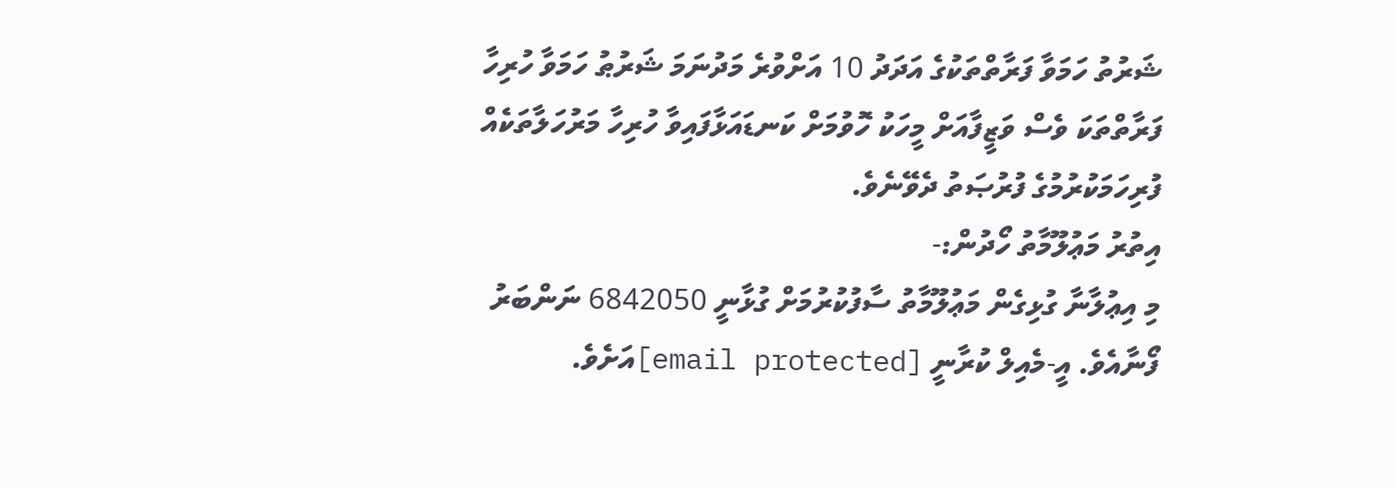ޝަރުތު ހަމަވާ ފަރާތްތަކުގެ އަދަދު 10 އަށްވުރެ މަދުނަމަ ޝަރުޠު ހަމަވާ ހުރިހާ ފަރާތްތަކަ ވެސް ވަޒީފާއަށް މީހަކު ހޮވުމަށް ކަނޑައަޅާފައިވާ ހުރިހާ މަރުހަލާތަކެއް ފުރިހަމަކުރުމުގެ ފުރުޞަތު ދެވޭނެވެ.
އިތުރު މަޢުލޫމާތު ހޯދުން:-
މި އިޢުލާނާ ގުޅިގެން މަޢުލޫމާތު ސާފުކުރުމަށް ގުޅާނީ 6842050 ނަންބަރު ފޯނާއެވެ. އީ-މެއިލް ކުރާނީ [email protected]އަށެވެ.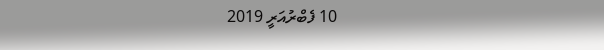10 ފެބްރުއަރީ 2019